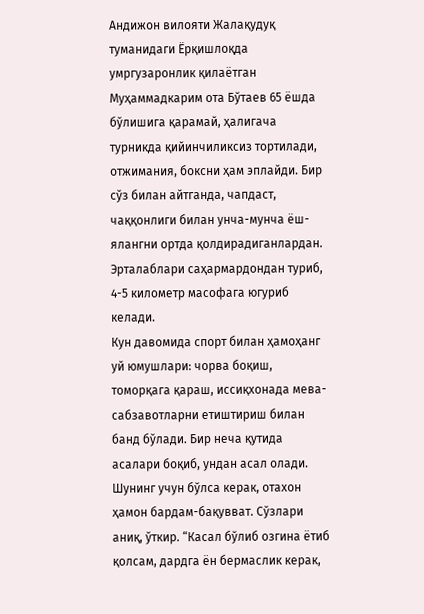Андижон вилояти Жалақудуқ туманидаги Ёрқишлоқда умргузаронлик қилаётган Муҳаммадкарим ота Бўтаев 65 ёшда бўлишига қарамай, ҳалигача турникда қийинчиликсиз тортилади, отжимания, боксни ҳам эплайди. Бир сўз билан айтганда, чапдаст, чаққонлиги билан унча-мунча ёш-ялангни ортда қолдирадиганлардан. Эрталаблари саҳармардондан туриб, 4-5 километр масофага югуриб келади.
Кун давомида спорт билан ҳамоҳанг уй юмушлари: чорва боқиш, томорқага қараш, иссиқхонада мева-сабзавотларни етиштириш билан банд бўлади. Бир неча қутида асалари боқиб, ундан асал олади. Шунинг учун бўлса керак, отахон ҳамон бардам-бақувват. Сўзлари аниқ, ўткир. “Касал бўлиб озгина ётиб қолсам, дардга ён бермаслик керак,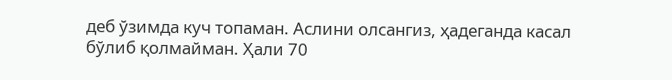деб ўзимда куч топаман. Аслини олсангиз, ҳадеганда касал бўлиб қолмайман. Ҳали 70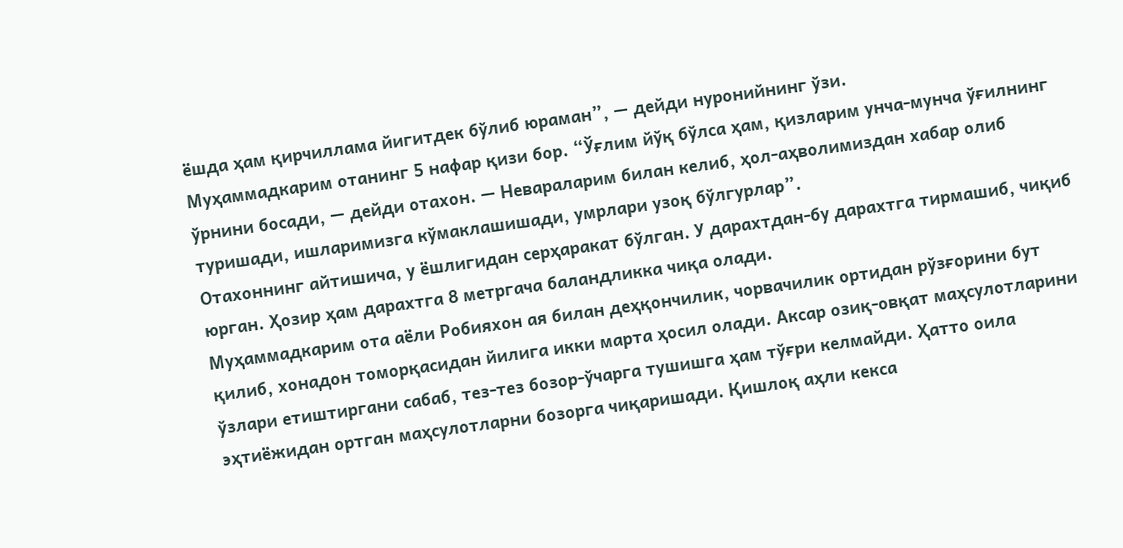ёшда ҳам қирчиллама йигитдек бўлиб юраман”, — дейди нуронийнинг ўзи.
Муҳаммадкарим отанинг 5 нафар қизи бор. “Ўғлим йўқ бўлса ҳам, қизларим унча-мунча ўғилнинг ўрнини босади, — дейди отахон. — Невараларим билан келиб, ҳол-аҳволимиздан хабар олиб туришади, ишларимизга кўмаклашишади, умрлари узоқ бўлгурлар”.
Отахоннинг айтишича, у ёшлигидан серҳаракат бўлган. У дарахтдан-бу дарахтга тирмашиб, чиқиб юрган. Ҳозир ҳам дарахтга 8 метргача баландликка чиқа олади.
Муҳаммадкарим ота аёли Робияхон ая билан деҳқончилик, чорвачилик ортидан рўзғорини бут қилиб, хонадон томорқасидан йилига икки марта ҳосил олади. Аксар озиқ-овқат маҳсулотларини ўзлари етиштиргани сабаб, тез-тез бозор-ўчарга тушишга ҳам тўғри келмайди. Ҳатто оила эҳтиёжидан ортган маҳсулотларни бозорга чиқаришади. Қишлоқ аҳли кекса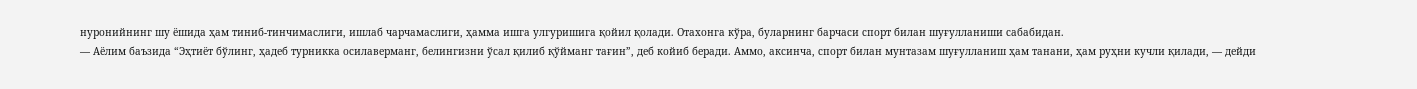нуронийнинг шу ёшида ҳам тиниб-тинчимаслиги, ишлаб чарчамаслиги, ҳамма ишга улгуришига қойил қолади. Отахонга кўра, буларнинг барчаси спорт билан шуғулланиши сабабидан.
— Аёлим баъзида “Эҳтиёт бўлинг, ҳадеб турникка осилаверманг, белингизни ўсал қилиб қўйманг тағин”, деб койиб беради. Аммо, аксинча, спорт билан мунтазам шуғулланиш ҳам танани, ҳам руҳни кучли қилади, — дейди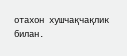отахон хушчақчақлик билан.